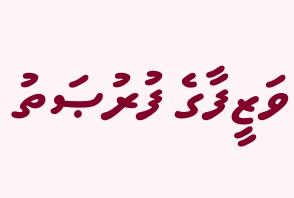ވަޒީފާގެ ފުރުޞަތު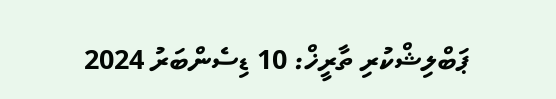ޕަބްލިޝްކުރި ތާރީޚް: 10 ޑިސެންބަރު 2024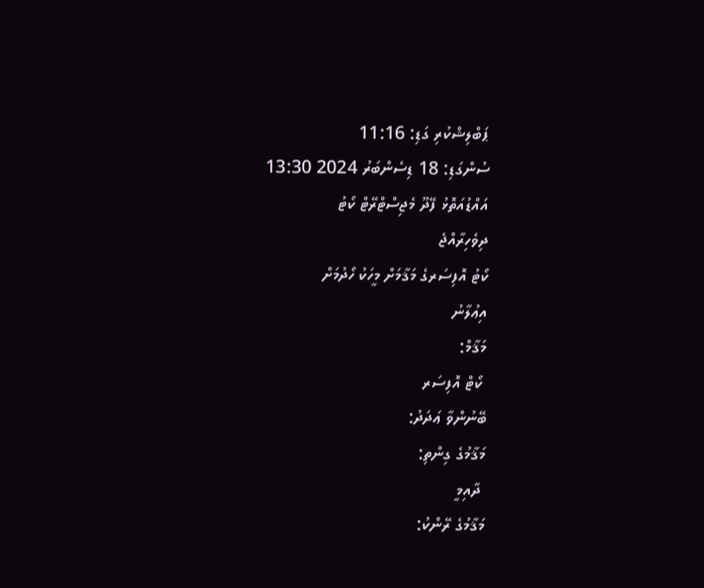ޕަބްލިޝްކުރި ގަޑި: 11:16
ސުންގަޑި: 18 ޑިސެންބަރު 2024 13:30
އައްޑުއަތޮޅު ފޭދޫ މެޖިސްޓްރޭޓް ކޯޓު
ދިވެހިރާއްޖެ
ކޯޓު އޮފިސަރގެ މަޤާމަށް މީހަކު ހޯދުމަށް
އިޢުލާނު
މަޤާމް:
 ކޯޓް އޮފިސަރ
ބޭނުންވާ ޢަދަދު:
މަޤާމުގެ ގިންތި:
 ދާއިމީ
މަޤާމުގެ ރޭންކު: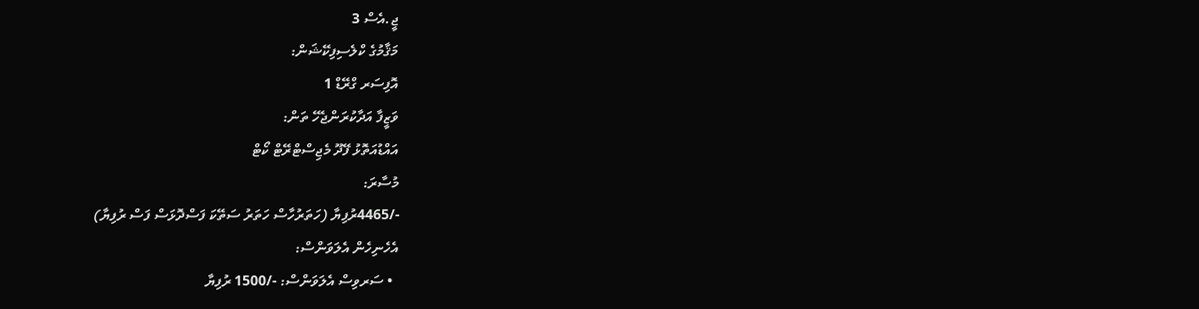ޖީ.އެސް 3
މަޤާމުގެ ކްލެސިފިކޭޝަން:
އޮފިސަރ ގްރޭޑް 1
ވަޒީފާ އަދާކުރަންޖެހޭ ތަން:
އައްޑުއަތޮޅު ފޭދޫ މެޖިސްޓްރޭޓް ކޯޓް
މުސާރަ:
-/4465ރުފިޔާ (ހަތަރުހާސް ހަތަރު ސަތޭކަ ފަސްދޮޅަސް ފަސް ރުފިޔާ)
އެހެނިހެން އެލަވަންސް:
  • ސަރވިސް އެލަވަންސް: -/1500 ރުފިޔާ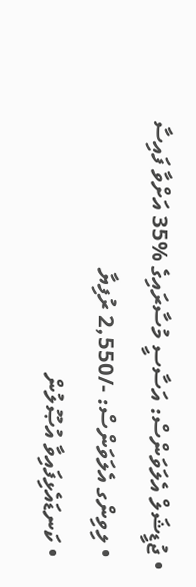• ޖުޑީޝަލް އެލަވަންސް: އަސާސީ މުސާރައިގެ %35 އަށްވާ ފައިސާ
  • ލިވިންގ އެލަވަންސް: -/2,550 ރުފިޔާ
  • ކަނޑައެޅިފައިވާ އުޞޫލުން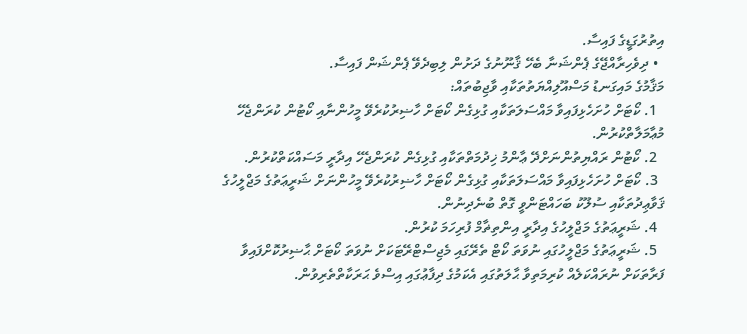އިތުރުގަޑީގެ ފައިސާ.
  • ދިވެހިރާއްޖޭގެ ޕެންޝަނާ ބެހޭ ޤާނޫނުގެ ދަށުން ލިބިދެވޭ ޕެންޝަން ފައިސާ.
މަޤާމުގެ މައިގަނޑު މަސްއޫލިއްޔަތުތަކާއި ވާޖިބުތައް:
  1. ކޯޓަށް ހުށަހެޅިފައިވާ މައްސަލަތަކާއި ގުޅިގެން ކޯޓަށް ހާޟިރުކުރެވޭ މީހުންނާއި ކޯޓުން ކުރަންޖެހޭ މުޢާމަލާތްކުރުން.
  2. ކޯޓުން ރައްޔިތުންނަށްދޭ ޢާންމު ޚިދުމަތްތަކާއި ގުޅިގެން ކުރަންޖެހޭ އިދާރީ މަސައްކަތްކުރުން.
  3. ކޯޓަށް ހުށަހެޅިފައިވާ މައްސަލަތަކާއި ގުޅިގެން ކޯޓަށް ހާޟިރުކުރެވޭ މީހުންނަށް ޝަރީޢަތުގެ މަޖްލީހުގެ ޤަވާޢިދުތަކާއި ސުލޫކު ބަހައްޓަންވީ ގޮތް ބުނެދިނުން.
  4. ޝަރީޢަތުގެ މަޖްލީހުގެ އިދާރީ އިންތިޡާމް ފުރިހަމަ ކުރުން.
  5. ޝަރީޢަތުގެ މަޖްލީހުގައި ނުވަތަ ކޯޓް ތެރޭގައި މެޖިސްޓްރޭޓަކަށް ނުވަތަ ކޯޓަށް ޙާޟިރުކޮށްފައިވާ ފަރާތަކަށް ނުރައްކަލެއް ކުރިމަތިވާ ޙާލަތުގައި އެކަމުގެ ދިފާޢުގައި އިސްވެ ޙަރަކާތްތެރިވުން.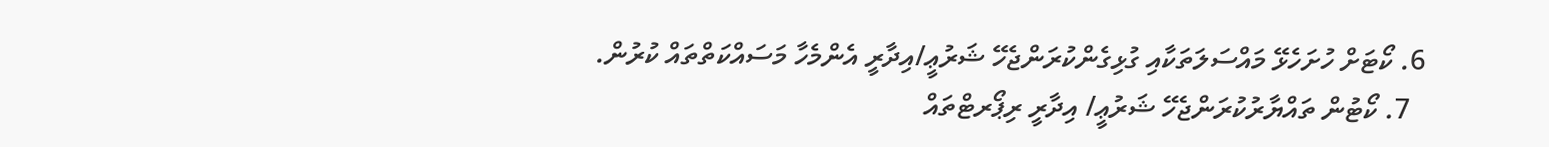6. ކޯޓަށް ހުށަހެޅޭ މައްސަލަތަކާއި ގުޅިގެންކުރަންޖެހޭ ޝަރުޢީ/އިދާރީ އެންމެހާ މަސައްކަތްތައް ކުރުން.
  7. ކޯޓުން ތައްޔާރުކުރަންޖެހޭ ޝަރުޢީ/ އިދާރީ ރިޕޯރޓްތައް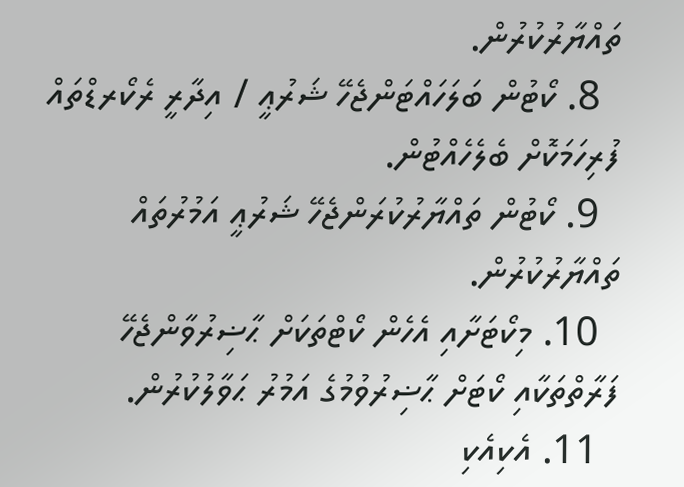ތައްޔާރުކުރުން.
  8. ކޯޓުން ބަލަހައްޓަންޖެހޭ ޝަރުޢީ / އިދާރީ ރެކޯރޑްތައް ފުރިހަމަކޮށް ބެލެހެއްޓުން.
  9. ކޯޓުން ތައްޔާރުކުރަންޖެހޭ ޝަރުޢީ އަމުރުތައް ތައްޔާރުކުރުން.
  10. މިކޯޓަށާއި އެހެން ކޯޓްތަކަށް ޙާޟިރުވާންޖެހޭ ފަރާތްތަކާއި ކޯޓަށް ޙާޟިރުވުމުގެ އަމުރު ޙަވާލުކުރުން.
  11. އެކިއެކި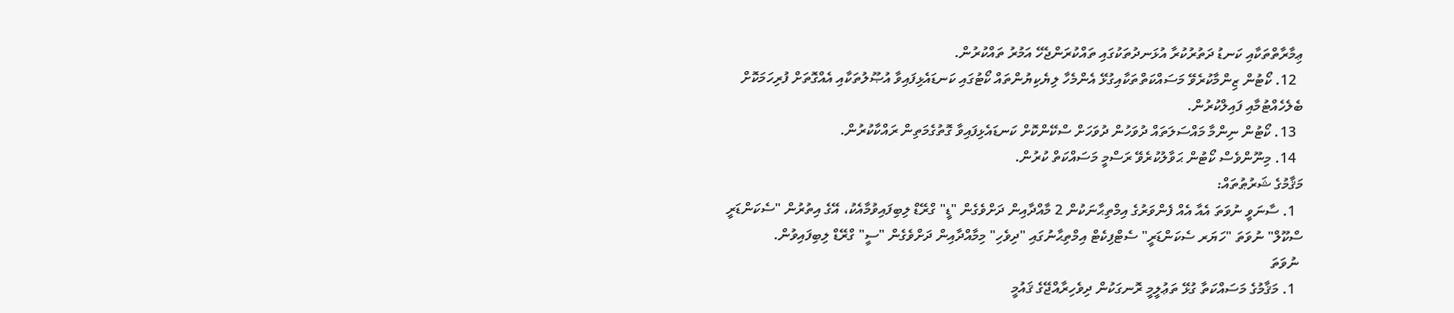ޢިމާރާތްތަކާއި ކަނޑު ދަތުރުކުރާ އުޅަނދުތަކުގައި ތައްކުރަންޖެހޭ އަމުރު ތައްކުރުން.
  12. ކޯޓުން ޒިންމާކުރެވޭ މަސައްކަތްތަކާއިގުޅޭ އެންމެހާ ލިޔެކިޔުންތައް ކޯޓުގައި ކަނޑައެޅިފައިވާ އުޞޫލުތަކާއި އެއްގޮތަށް ފުރިހަމަކޮށް ބެލެހެއްޓުމާއި ފައިލްކުރުން.
  13. ކޯޓުން ނިންމާ މައްސަލަތައް ދުވަހުން ދުވަހަށް ސްކޭންކޮށް ކަނޑައެޅިފައިވާ ގޮތުގެމަތިން ރައްކާކުރުން.
  14. މިނޫންވެސް ކޯޓުން ޙަވާލުކުރެވޭ ރަސްމީ މަސައްކަތް ކުރުން.
މަޤާމުގެ ޝަރުޠުތައް:
  1. ސާނަވީ ނުވަތަ އެއާ އެއް ފެންވަރުގެ އިމްތިޙާނަކުން 2 މާއްދާއިން ދަށްވެގެން "ޑީ" ގްރޭޑް ލިބިފައިވުމާއެކު، އޭގެ އިތުރުން "ސެކަންޑަރީ ސްކޫލް" ނުވަތަ "ހަޔަރ ސެކަންޑަރީ" ސެޓްފިކެޓް އިމްތިޙާނުގައި "ދިވެހި" މިމާއްދާއިން ދަށްވެގެން "ސީ" ގްރޭޑް ލިބިފައިވުން.
 ނުވަތަ
  1. މަޤާމުގެ މަސައްކަތާ ގުޅޭ ތަޢުލީމީ ރޮނގަކުން ދިވެހިރާއްޖޭގެ ޤައުމީ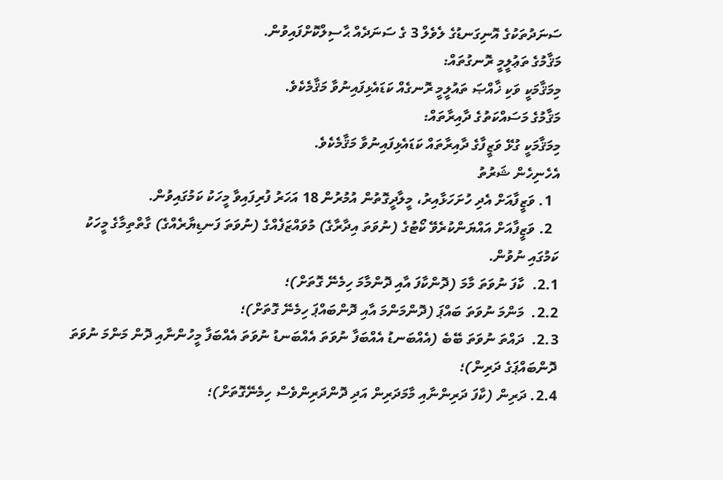ސަނަދުތަކުގެ އޮނިގަނޑުގެ ލެވެލް 3 ގެ ސަނަދެއް ޙާސިލްކޮށްފައިވުން.
މަޤާމުގެ ތަޢުލީމީ ރޮނގުތައް:
މިމަޤާމަކީ ވަކި ޚާއްޞަ ތައުލީމީ ރޮނގެއް ކަޑައެޅިފައިނުވާ މަޤާމެކެވެ.
މަޤާމުގެ މަސައްކަތުގެ ދާއިރާތައް:
މިމަޤާމަކީ ގުޅޭ ވަޒީފާގެ ދާއިރާތައް ކަޑައެޅިފައިނުވާ މަޤާމެކެވެ.
އެހެނިހެން ޝަރުތު
  1. ވަޒީފާއަށް އެދި ހުށަހަޅާއިރު، މީލާދީގޮތުން އުމުރުން 18 އަހަރު ފުރިފައިވާ މީހަކު ކަމުގައިވުން.
  2. ވަޒީފާއަށް އައްޔަންކުރެވޭ ކޯޓުގެ (ނުވަތަ އިދާރާގެ) މުވައްޒަފެއްގެ (ނުވަތަ ފަނޑިޔާރެއްގެ) ގާތްތިމާގެ މީހަކު ކަމުގައި ނުވުން.
2.1.  ކާފަ ނުވަތަ މާމަ (ދޮންކާފަ އާއި ދޮންމާމަ ހިމެނޭ ގޮތަށް)؛
2.2.  މަންމަ ނުވަތަ ބައްޕަ (ދޮންމަންމަ އާއި ދޮންބައްޕަ ހިމެނޭ ގޮތަށް)؛
2.3.  ދައްތަ ނުވަތަ ބޭބެ (އެއްބަނޑު އެއްބަފާ ނުވަތަ އެއްބަނޑު ނުވަތަ އެއްބަފާ މީހުންނާއި ދޮން މަންމަ ނުވަތަ ދޮންބައްޕަގެ ދަރިން)؛
2.4. ދަރިން (ކާފަ ދަރިންނާއި މާމަދަރިން އަދި ދޮންދަރިންވެސް ހިމެނޭގޮތަށް)؛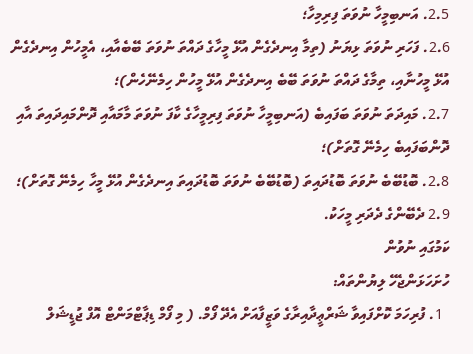2.5. އަނބިމީހާ ނުވަތަ ފިރިމިހާ؛
2.6. ފަހަރި ނުވަތަ ޅިޔަނު (ތިމާ އިނދެގެން އުޅޭ މީހާގެ ދައްތަ ނުވަތަ ބޭބެއާއި، އެމީހުން އިނދެގެން އުޅޭ މީހުނާއި، ތިމާގެ ދައްތަ ނުވަތަ ބޭބެ އިނދެގެން އުޅޭ މީހުން ހިމެނޭހެން)؛
2.7. މައިދަތަ ނުވަތަ ބަފައިބެ (އަނބިމީހާ ނުވަތަ ފިރިމީހާގެ ކާފަ ނުވަތަ މާމައާއި ދޮންމައިދައިތަ އާއި ދޮންބަފައިބެ ހިމެނޭ ގޮތަށް)؛
2.8. ބޮޑުބޭބެ ނުވަތަ ބޮޑުދައިތަ (ބޮޑުބޭބެ ނުވަތަ ބޮޑުދައިތަ އިނދެގެން އުޅޭ މީހާ ހިމެނޭ ގޮތަށް)؛
2.9 ދެބޭންގެ ދެދަރި މީހަކު.
ކަމުގައި ނުވުން
ހުށަހަޅަންޖެހޭ ލިޔުންތައް:
  1. ފުރިހަމަ ކޮށްފައިވާ ޝަރްޢީދާއިރާގެ ވަޒީފާއަށް އެދޭ ފޯމް. ( މި ފޯމް ޑިޕާޓްމަންޓް އޮފް ޖުޑީޝަލް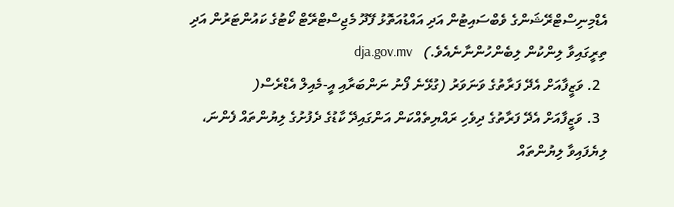އެޑްމިނިސްޓްރޭޝަންގެ ވެބްސައިޓުން އަދި އައްޑުއަތޮޅު ފޭދޫ މެޖިސްޓްރޭޓް ކޯޓުގެ ކައުންޓަރުން އަދި ތިރީގައިވާ ލިންކުން ލިބެންހުންނާނެއެވެ.)   dja.gov.mv
  2. ވަޒީފާއަށް އެދޭ ފަރާތުގެ ވަނަވަރު (ގުޅޭނެ ފޯނު ނަންބަރާއި އީ-މެއިލް އެޑްރެސް(
  3. ވަޒީފާއަށް އެދޭ ފަރާތުގެ ދިވެހި ރައްޔިތެއްކަން އަންގައިދޭ ކާޑުގެ ދެފުށުގެ ލިޔުންތައް ފެންނަ، ލިޔެފައިވާ ލިޔުންތައް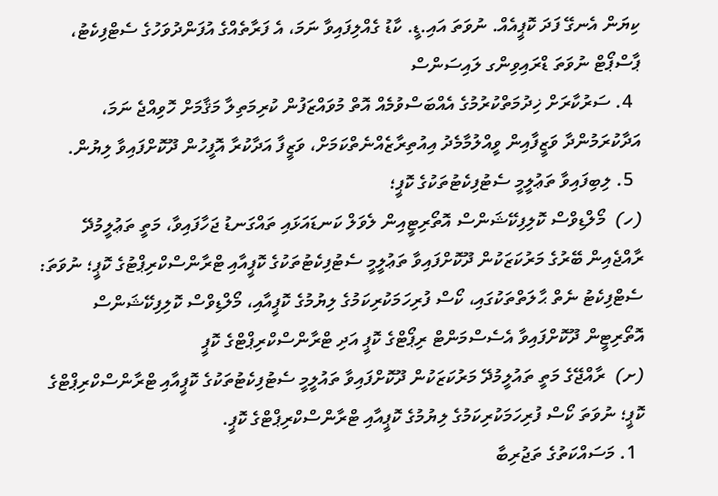ކިޔަން އެނގޭ ފަދަ ކޮޕީއެއް. ނުވަތަ އައި.ޑީ. ކާޑު ގެއްލިފައިވާ ނަމަ، އެ ފަރާތެއްގެ އުފަންދުވަހުގެ ސެޓްފިކެޓު، ޕާސްޕޯޓް ނުވަތަ ޑްރައިވިންގ ލައިސަންސް
  4. ސަރުކާރަށް ޚިދުމަތްކުރުމުގެ އެއްބަސްވުމެއް އޮތް މުވައްޒަފުން ކުރިމަތިލާ މަޤާމަށް ހޮވިއްޖެ ނަމަ، އަދާކުރަމުންދާ ވަޒީފާއިން ވީއްލުމާމެދު އިއުތިރާޒެއްނެތްކަމަށް، ވަޒީފާ އަދާކުރާ އޮފީހުން ދޫކޮށްފައިވާ ލިޔުން.
  5. ލިބިފައިވާ ތަޢުލީމީ ސެޓުފިކެޓުތަކުގެ ކޮޕީ؛
(ހ)  މޯލްޑިވްސް ކޮލިފިކޭޝަންސް އޮތޯރިޓީއިން ލެވަލް ކަނޑައަޅައި ތައްގަނޑު ޖަހާފައިވާ، މަތީ ތަޢުލީމުދޭ ރާއްޖެއިން ބޭރުގެ މަރުކަޒަކުން ދޫކޮށްފައިވާ ތަޢުލީމީ ސެޓުފިކެޓުތަކުގެ ކޮޕީއާއި ޓްރާންސްކްރިޕްޓުގެ ކޮޕީ؛ ނުވަތަ: ސެޓްފިކެޓު ނެތް ޙާލަތްތަކުގައި، ކޯސް ފުރިހަމަކުރިކަމުގެ ލިޔުމުގެ ކޮޕީއާއި، މޯލްޑިވްސް ކޮލިފިކޭޝަންސް އޮތޯރިޓީން ދޫކޮށްފައިވާ އެސެސްމަންޓް ރިޕޯޓްގެ ކޮޕީ އަދި ޓްރާންސްކްރިޕްޓްގެ ކޮޕީ
(ށ)  ރާއްޖޭގެ މަތީ ތައުލީމުދޭ މަރުކަޒަކުން ދޫކޮށްފައިވާ ތައުލީމީ ސެޓުފިކެޓުތަކުގެ ކޮޕީއާއި ޓްރާންސްކްރިޕްޓްގެ ކޮޕީ؛ ނުވަތަ ކޯސް ފުރިހަމަކުރިކަމުގެ ލިޔުމުގެ ކޮޕީއާއި ޓްރާންސްކްރިޕްޓްގެ ކޮޕީ.
  1. މަސައްކަތުގެ ތަޖުރިބާ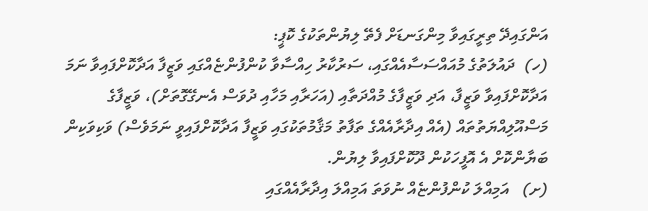އަންގައިދޭ ތިރީގައިވާ މިންގަނޑަށް ފެތޭ ލިޔުންތަކުގެ ކޮޕީ:
(ހ)  ދައުލަތުގެ މުއައްސަސާއެއްގައި، ސަރުކާރު ހިއްސާވާ ކުންފުންޏެއްގައި ވަޒީފާ އަދާކޮށްފައިވާ ނަމަ އަދާކޮށްފައިވާ ވަޒީފާ، އަދި ވަޒީފާގެ މުއްދަތާއި (އަހަރާއި މަހާއި ދުވަސް އެނގޭގޮތަށް)، ވަޒީފާގެ މަސްއޫލިއްޔަތުތައް (އެއް އިދާރާއެއްގެ ތަފާތު މަޤާމުތަކުގައި ވަޒީފާ އަދާކޮށްފައިވީ ނަމަވެސް) ވަކިވަކިން ބަޔާންކޮށް އެ އޮފީހަކުން ދޫކޮށްފައިވާ ލިޔުން.
(ށ)   އަމިއްލަ ކުންފުންޏެއް ނުވަތަ އަމިއްލަ އިދާރާއެއްގައި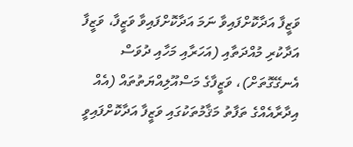ވަޒީފާ އަދާކޮށްފައިވާ ނަމަ އަދާކޮށްފައިވާ ވަޒީފާ، ވަޒީފާ އަދާކުރި މުއްދަތާއި (އަހަރާއި މަހާއި ދުވަސް އެނގޭގޮތަށް)، ވަޒީފާގެ މަސްއޫލިއްޔަތުތައް (އެއް އިދާރާއެއްގެ ތަފާތު މަޤާމުތަކުގައި ވަޒީފާ އަދާކޮށްފައިވީ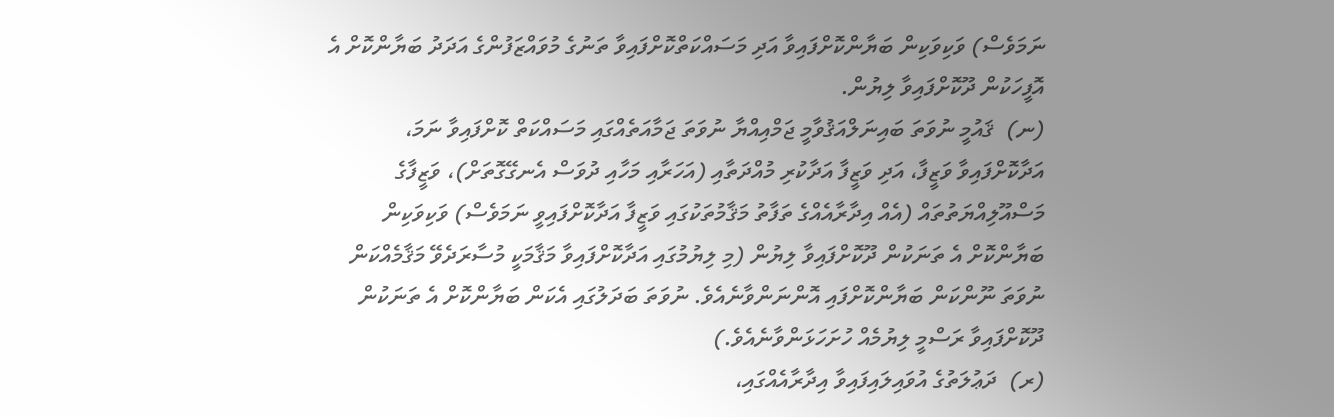ނަމަވެސް) ވަކިވަކިން ބަޔާންކޮށްފައިވާ އަދި މަސައްކަތްކޮށްފައިވާ ތަނުގެ މުވައްޒަފުންގެ އަދަދު ބަޔާންކޮށް އެ އޮފީހަކުން ދޫކޮށްފައިވާ ލިޔުން.
(ނ)  ޤައުމީ ނުވަތަ ބައިނަލްއަޤުވާމީ ޖަމްއިއްޔާ ނުވަތަ ޖަމާއަތެއްގައި މަސައްކަތް ކޮށްފައިވާ ނަމަ، އަދާކޮށްފައިވާ ވަޒީފާ، އަދި ވަޒީފާ އަދާކުރި މުއްދަތާއި (އަހަރާއި މަހާއި ދުވަސް އެނގޭގޮތަށް)، ވަޒީފާގެ މަސްއޫލިއްޔަތުތައް (އެއް އިދާރާއެއްގެ ތަފާތު މަޤާމުތަކުގައި ވަޒީފާ އަދާކޮށްފައިވީ ނަމަވެސް) ވަކިވަކިން ބަޔާންކޮށް އެ ތަނަކުން ދޫކޮށްފައިވާ ލިޔުން (މި ލިޔުމުގައި އަދާކޮށްފައިވާ މަޤާމަކީ މުސާރަދެވޭ މަޤާމެއްކަން ނުވަތަ ނޫންކަން ބަޔާންކޮށްފައި އޮންނަންވާނެއެވެ. ނުވަތަ ބަދަލުގައި އެކަން ބަޔާންކޮށް އެ ތަނަކުން ދޫކޮށްފައިވާ ރަސްމީ ލިޔުމެއް ހުށަހަޅަންވާނެއެވެ.)
(ރ)  ދަޢުލަތުގެ އުވައިލައިފައިވާ އިދާރާއެއްގައި،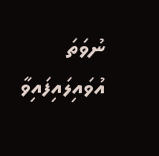ނުވަތަ އުވައިލައިފައިވާ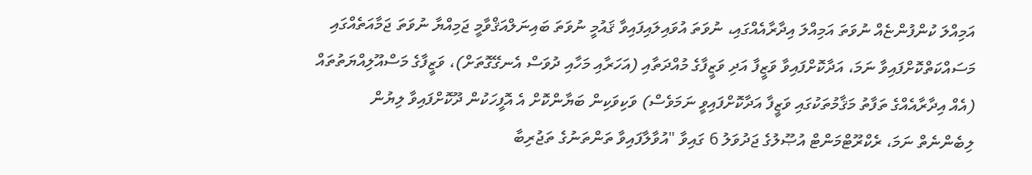އަމިއްލަ ކުންފުންޏެއް ނުވަތަ އަމިއްލަ އިދާރާއެއްގައި، ނުވަތަ އުވައިލައިފައިވާ ޤައުމީ ނުވަތަ ބައިނަލްއަޤްވާމީ ޖަމިއްޔާ ނުވަތަ ޖަމާއަތެއްގައި މަސައްކަތްކޮށްފައިވާ ނަމަ، އަދާކޮށްފައިވާ ވަޒީފާ އަދި ވަޒީފާގެ މުއްދަތާއި (އަހަރާއި މަހާއި ދުވަސް އެނގޭގޮތަށް)، ވަޒީފާގެ މަސްއޫލިއްޔަތުތައް (އެއް އިދާރާއެއްގެ ތަފާތު މަޤާމުތަކުގައި ވަޒީފާ އަދާކޮށްފައިވީ ނަމަވެސް) ވަކިވަކިން ބަޔާންކޮށް އެ އޮފީހަކުން ދޫކޮށްފައިވާ ލިޔުން ލިބެންނެތް ނަމަ، ރެކްރޫޓްމަންޓް އުޞޫލުގެ ޖަދުވަލު 6 ގައިވާ "އުވާލާފައިވާ ތަންތަނުގެ ތަޖުރިބާ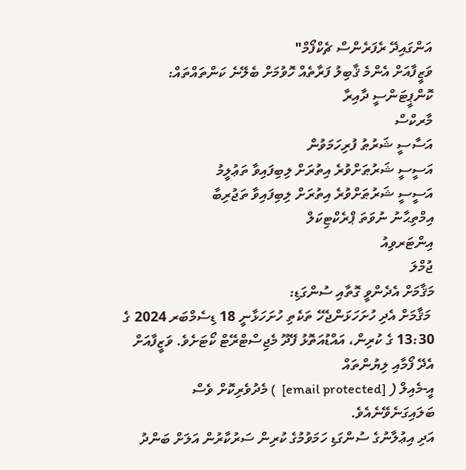އަންގައިދޭ ރެފަރެންސް ޗެކްފޯމް"
ވަޒީފާއަށް އެންމެ ޤާބިލު ފަރާތެއް ހޮވުމަށް ބެލޭނެ ކަންތައްތައް:
ކޮންޕީޓަންސީ ދާއިރާ
މާރކްސް
އަސާސީ ޝަރުޠު ފުރިހަމަވުން
އަސީސީ ޝަރުޠަށްވުރެ އިތުރަށް ލިބިފައިވާ ތަޢުލީމު
އަސީސީ ޝަރުޠަށްވުރެ އިތުރަށް ލިބިފައިވާ ތަޖުރިބާ
އިމްތިޙާނު ނުވަތަ ޕްރެކްޓިކަލް
އިންޓަރވިއު
ޖުމްލަ
މަޤާމަށް އެދެންވީ ގޮތާއި ސުންގަޑި:
 މަޤާމަށް އެދި ހުށަހަޅަންޖެހޭ ތަކެތި ހުށަހަޅާނީ 18 ޑިސެމްބަރ 2024 ގެ 13:30 ގެ ކުރިން، އައްޑުއަތޮޅު ފޭދޫ މެޖިސްޓްރޭޓް ކޯޓަށެވެ. ވަޒީފާއަށް އެދޭ ފޯމާއި ލިޔުންތައް
އީ-މެއިލް ( [email protected]  ) މެދުވެރިކޮށް ވެސް ބަލައިގަނެވޭނެއެވެ.
އަދި އިޢުލާނުގެ ސުންގަޑި ހަމަވުމުގެ ކުރިން ސަރުކާރުން އަލަށް ބަންދު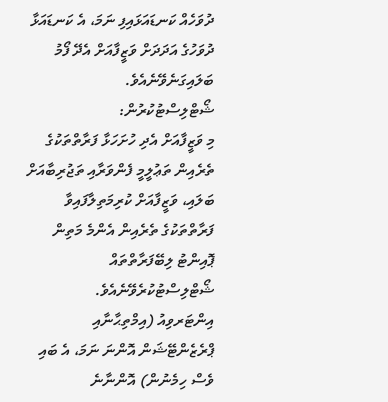ދުވަހެއް ކަނޑައަޅައިފި ނަމަ، އެ ކަނޑައަޅާ ދުވަހުގެ އަދަދަށް ވަޒީފާއަށް އެދޭ ފޯމު ބަލައިގަނެވޭނެއެވެ.
ޝޯޓްލިސްޓުކުރުން:
މި ވަޒީފާއަށް އެދި ހުށަހަޅާ ފަރާތްތަކުގެ ތެރެއިން ތަޢުލީމީ ފެންވަރާއި ތަޖުރިބާއަށް ބަލައި، ވަޒީފާއަށް ކުރިމަތިލާފައިވާ ފަރާތްތަކުގެ ތެރެއިން އެންމެ މަތިން ޕޮއިންޓު ލިބޭފަރާތްތައް ޝޯޓްލިސްޓުކުރެވޭނެއެވެ.
އިންޓަރވިއު (އިމްތިޙާނާއި ޕްރެޒެންޓޭޝަން އޮންނަ ނަމަ، އެ ބައި ވެސް ހިމެނުން) އޮންނާނެ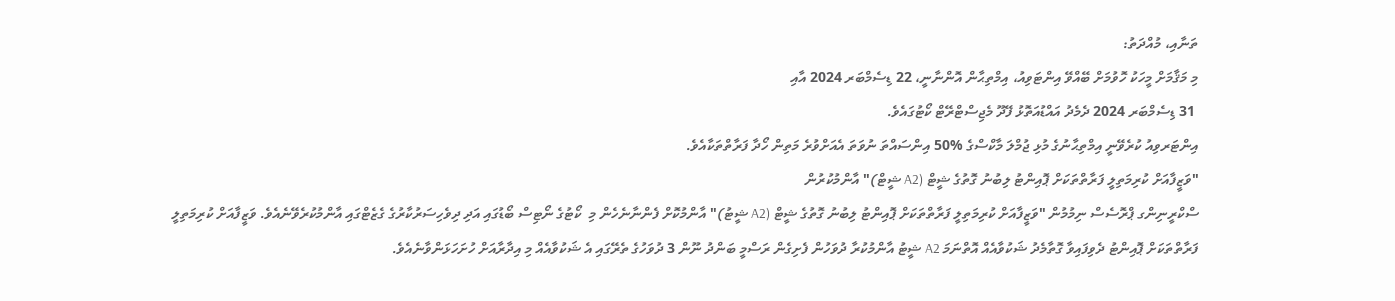ތަނާއި، މުއްދަތު:
މި މަޤާމަށް މީހަކު ހޮވުމަށް ބޭއްވޭ އިންޓަވިއު، އިމްތިޙާން އޮންނާނީ، 22 ޑިސެމްބަރ 2024 އާއި
 31 ޑިސެމްބަރ 2024 ދެމެދު އައްޑުއަތޮޅު ފޭދޫ މެޖިސްޓްރޭޓް ކޯޓުގައެވެ.
އިންޓަރވިއު ކުރެވޭނީ އިމްތިޙާނުގެ މުޅި ޖުމްލަ މާކްސްގެ %50 އިންސައްތަ ނުވަތަ އެއަށްވުރެ މަތިން ހޯދާ ފަރާތްތަކާއެވެ.
"ވަޒީފާއަށް ކުރިމަތިލީ ފަރާތްތަކަށް ޕޮއިންޓު ލިބުނު ގޮތުގެ ޝީޓް (A2 ޝީޓް)" އާންމުކުރުން
ސްކްރީނިންގ ޕްރޮސެސް ނިމުމުން "ވަޒީފާއަށް ކުރިމަތިލީ ފަރާތްތަކަށް ޕޮއިންޓު ލިބުނު ގޮތުގެ ޝީޓް (A2 ޝީޓު)" އާންމުކޮށް ފެންނާނެހެން މި  ކޯޓުގެ ނޯޓިސް ބޯޑުގައި އަދި ދިވެހިސަރުކާރުގެ ގެޒެޓްގައި އާންމުކުރެވޭނެއެވެ. ވަޒީފާއަށް ކުރިމަތިލީ ފަރާތްތަކަށް ޕޮއިންޓު ދެވިފައިވާ ގޮތާމެދު ޝަކުވާއެއް އޮތްނަމަ A2 ޝީޓު އާންމުކުރާ ދުވަހުން ފެށިގެން ރަސްމީ ބަންދު ނޫން 3 ދުވަހުގެ ތެރޭގައި އެ ޝަކުވާއެއް މި އިދާރާއަށް ހުށަހަޅަންވާނެއެވެ.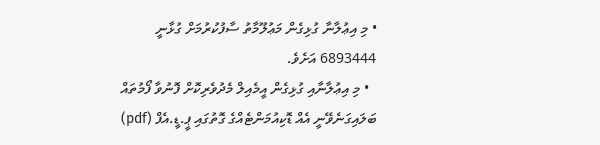• މި އިޢުލާނާ ގުޅިގެން މަޢުލޫމާތު ސާފުކުރުމަށް ގުޅާނީ  6893444 އަށެވެ.
  • މި އިޢުލާނާއި ގުޅިގެން އީމެއިލް މެދުވެރިކޮށް ފޮނުވާ ފޯމުތައް ބަލައިގަނެވޭނީ އެއް ޑޮކިއުމަންޓެއްގެ ގޮތުގައި ޕީ.ޑީ.އެފް (pdf)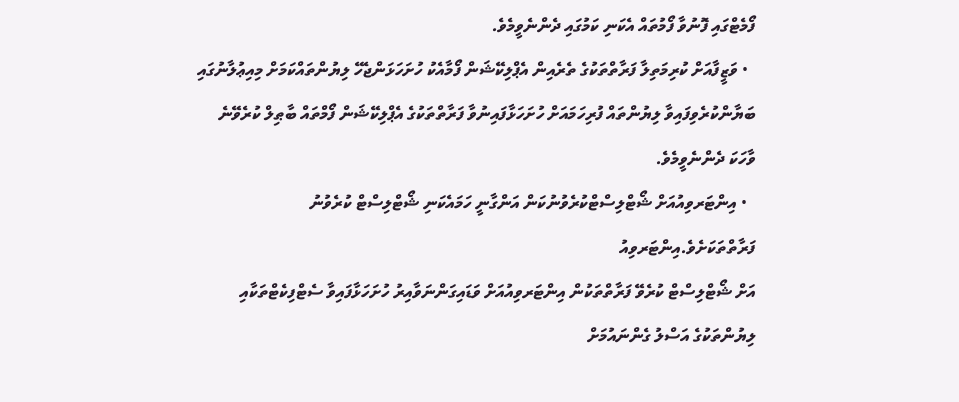ފޯމެޓްގައި ފޮނުވާ ފޯމުތައް އެކަނި ކަމުގައި ދެންނެވީމެވެ.
  • ވަޒީފާއަށް ކުރިމަތިލާ ފަރާތްތަކުގެ ތެރެއިން އެޕްލިކޭޝަން ފޯމާއެކު ހުށަހަޅަންޖެހޭ ލިޔުންތައްކަމަށް މިއިޢުލާނުގައި ބަޔާންކުރެވިފައިވާ ލިޔުންތައް ފުރިހަމައަށް ހުށަހަޅާފައިނުވާ ފަރާތްތަކުގެ އެޕްލިކޭޝަން ފޯމްތައް ބާޠިލް ކުރެވޭނެ ވާހަކަ ދެންނެވީމެވެ.
  • އިންޓަރވިއުއަށް ޝޯޓްލިސްޓްކުރެވުނުކަން އަންގާނީ ހަމައެކަނި ޝޯޓްލިސްޓް ކުރެވުނު ފަރާތްތަކަށެވެ.އިންޓަރވިއު
އަށް ޝޯޓްލިސްޓް ކުރެވޭ ފަރާތްތަކުން އިންޓަރވިއުއަށް ވަޑައިގަންނަވާއިރު ހުށަހަޅާފައިވާ ސެޓްފިކެޓްތަކާއި ލިޔުންތަކުގެ އަސްލު ގެންނައުމަށް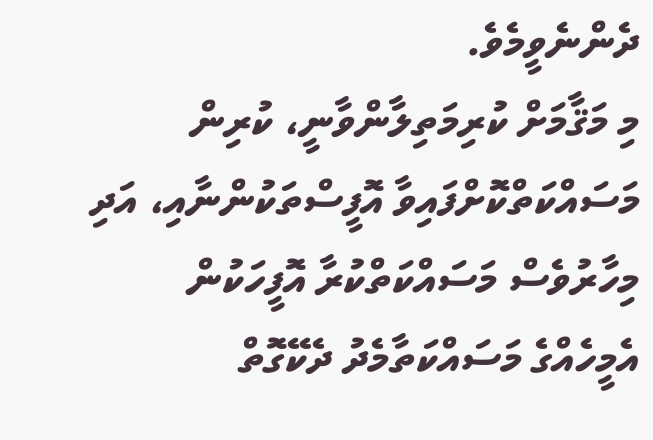ދެންނެވީމެވެ.
މި މަޤާމަށް ކުރިމަތިލާންވާނީ، ކުރިން މަސައްކަތްކޮށްފައިވާ އޮފީސްތަކުންނާއި، އަދި މިހާރުވެސް މަސައްކަތްކުރާ އޮފީހަކުން އެމީހެއްގެ މަސައްކަތާމެދު ދެކޭގޮތް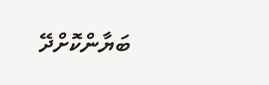ބަޔާންކޮށްދޭ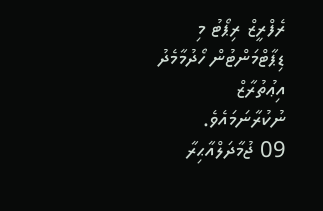ރެފްރީޒް ރިޕޯޓު މި ޑިޕާޓްމަންޓުން ހޯދުމާމެދު އިޢުތުރާޒް ނުކުރާނަމައެވެ.
09 ޖުމާދަލްއާޙިރާ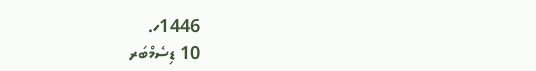1446ހ.
10 ޑިސެމްބަރ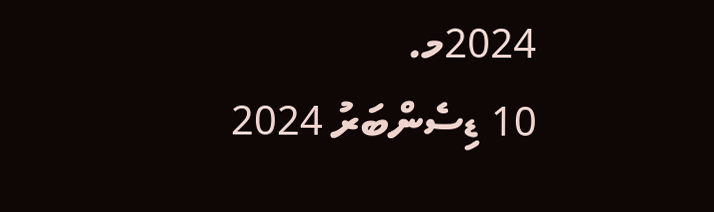2024މ.
10 ޑިސެންބަރު 2024